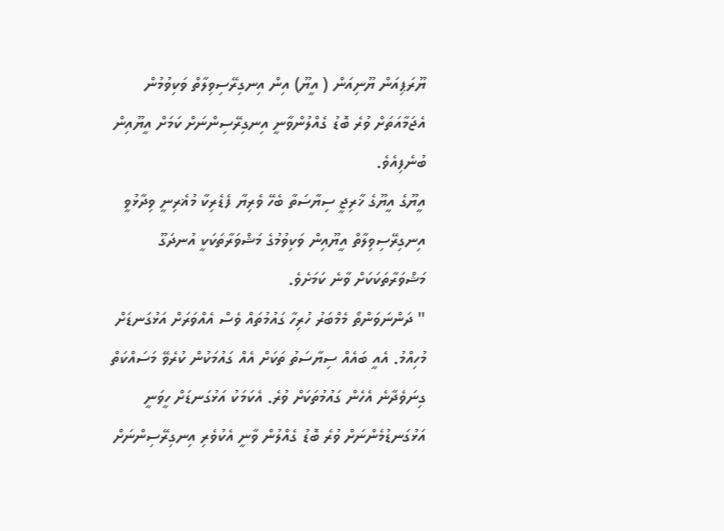ޔޫރަޕިއަން ޔޫނިއަން ( އީޔޫ) އިން އިނގިރޭސިވިލާތް ވަކިވުމުން އެޖަމާއަތަށް ވުރެ ބޮޑު ގެއްލުންވާނީ އިނގިރޭސިންނަށް ކަމަށް އީޔޫއިން ބުނެފިއެވެ.
އީޔޫގެ އީޔޫގެ ޚާރިޖީ ސިޔާސަތާ ބެހޭ ވެރިޔާ ފެޑެރިކާ މުޣެރިނީ ވިދާޅުވީ އިނގިރޭސިވިލާތް އީޔޫއިން ވަކިވުމުގެ މަޝްވަރާތަކަކީ އުނދަގޫ މަޝްވަރާތަކަކަށް ވާނެ ކަމަށެވެ.
" ދަންނަވަންތޯ މެމްބަރު ހުރިހާ ގައުމުތައް ވެސް އެއްވަރަށް އަޅުގަނޑަށް މުހިއްމު. އެއީ ބައެއް ސިޔާސަތު ތަކަށް އެއް ގައުމަކުން ކުރެވޭ މަސައްކަތް ގިނަވެދާނެ އެހެން ގައުމުތަކަށް ވުރެ. އެކަމަކު އަޅުގަނޑަށް ހީވަނީ އަޅުގަނޑުމެންނަށް ވުރެ ބޮޑު ގެއްލުން ވާނީ އެކުވެރި އިނގިރޭސިންނަށް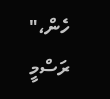ހެން،" ރަސްމީ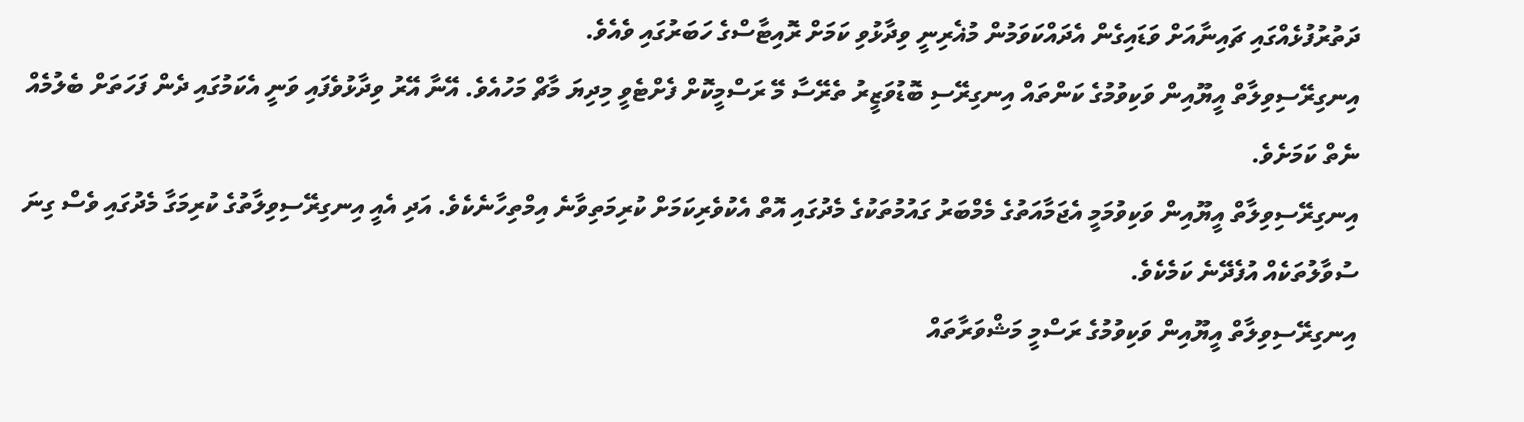ދަތުރުފުޅެއްގައި ޗައިނާއަށް ވަޑައިގެން އެދައްކަވަމުން މުޣެރިނީ ވިދާޅުވި ކަމަށް ރޮއިޓާސްގެ ހަބަރުގައި ވެއެވެ.
އިނގިރޭސިވިލާތް އީޔޫއިން ވަކިވުމުގެ ކަންތައް އިނގިރޭސި ބޮޑުވަޒީރު ތެރޭސާ މޭ ރަސްމީކޮށް ފެށްޓެވީ މިދިޔަ މާޗް މަހުއެވެ. އޭނާ އޭރު ވިދާޅުވެފައި ވަނީ އެކަމުގައި ދެން ފަހަތަށް ބެލުމެއް ނެތް ކަމަށެވެ.
އިނގިރޭސިވިލާތް އީޔޫއިން ވަކިވުމަމީ އެޖަމާއަތުގެ މެމްބަރު ގައުމުތަކުގެ މެދުގައި އޮތް އެކުވެރިކަމަށް ކުރިމަތިވާނެ އިމްތިހާނެކެވެ. އަދި އެއީ އިނގިރޭސިވިލާތުގެ ކުރިމަގާ މެދުގައި ވެސް ގިނަ ސުވާލުތަކެއް އުފެދޭނެ ކަމެކެވެ.
އިނގިރޭސިވިލާތް އީޔޫއިން ވަކިވުމުގެ ރަސްމީ މަޝްވަރާތައް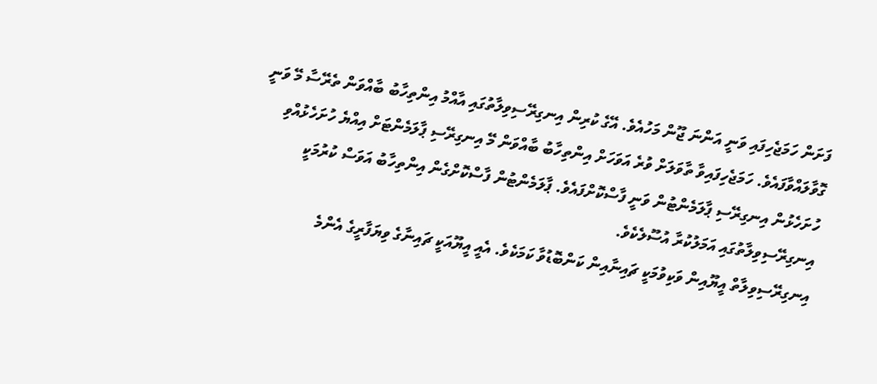ފަށަން ހަމަޖެހިފައި ވަނީ އަންނަ ޖޫން މަހުއެވެ. އޭގެ ކުރިން އިނގިރޭސިވިލާތުގައި އާއްމު އިންތިހާބު ބާއްވަން ތެރޭސާ މޭ ވަނީ ގޮވާލައްވާފައެވެ. ހަމަޖެހިފައިވާ ތާވަލަށް ވުރެ އަވަހަށް އިންތިހާބު ބާއްވަން މޭ އިނގިރޭސި ޕާލަމެންޓަށް އިއްޔެ ހުށަހެޅުއްވި ހުށަހެޅުން އިނގިރޭސި ޕާލަމެންޓުން ވަނީ ފާސްކޮށްފައެވެ. ޕާލަމެންޓުން ފާސްކޮށްގެން އިންތިހާބު އަވަސް ކުރުމަކީ އިނގިރޭސިވިލާތުގައި އަމަލުކުރާ އުސޫލެކެވެ.
އިނގިރޭސިވިލާތް އީޔޫއިން ވަކިވުމަކީ ޗައިނާއިން ކަންބޮޑުވާ ކަމަކެވެ. އެއީ އީޔޫއަކީ ޗައިނާގެ ވިޔަފާރީގެ އެންމެ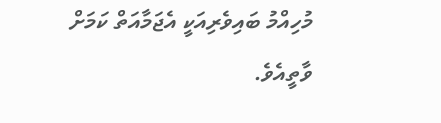މުހިއްމު ބައިވެރިއަކީ އެޖަމާއަތް ކަމަށް ވާތީއެވެ.